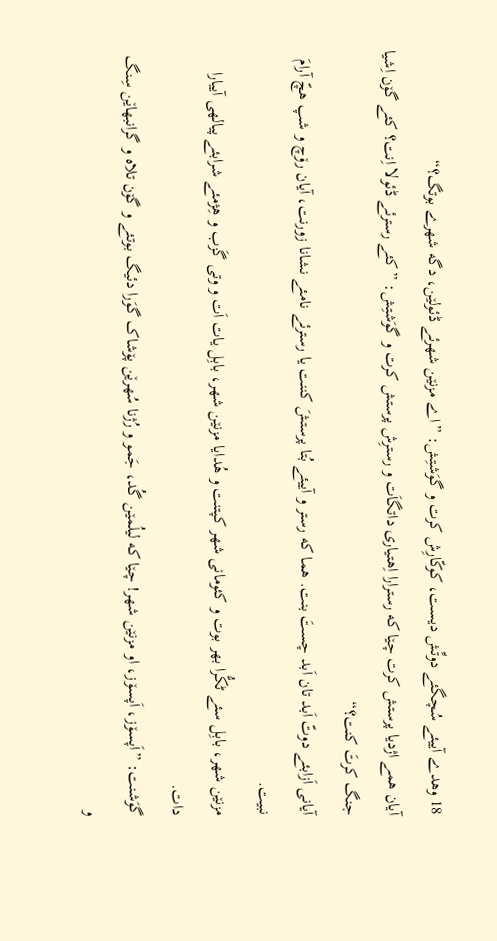18 وهدے آییئے سُچگئے دوتِّش دیست، کوکّارِش کرت و گوَشتِش: ”اے مزنێن شهرئے ڈئولێن، دگه شهرے بوتگ؟“
آیان همے اژدیا پرستش کرت چێا که رسترارا اِهتیاری داتگاَت و رسترِش پرستش کرت و گوَشتِش: ”کئے رسترئے ڈئولا اِنت؟ کئے گۆن اِشیا جنگ کرتَ کنت؟“
آیانی اَزابئے دوتّ اَبد تان اَبد چستَ بنت. هما که رستر و آییئے بُتا پرستشَ کننت یا رسترئے نامئے نشانا زورنت، آیان رۆچ و شپ هچّ آرامَ نبیت.
مزنێن شهر، بابِل سئے ٹکُّرا بهر بوت و کئومانی شهر کپتنت و هُدایا مزنێن شهر، بابِل یات اَت و وتی گَزب و هِژمئے شرابئے پیالهی آییارا دات.
گوَشنت: ”اَپسۆز، اَپسۆز، او مزنێن شهر! چێا که لیلُمێن گُد، جَمو و رُژنا سُهرێن پۆشاک گوَرا دئیگ بوتئے و گۆن تلاه و گرانبهاێن سِنگ و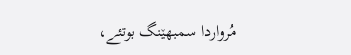مُرواردا سمبهێنگ بوتئے،